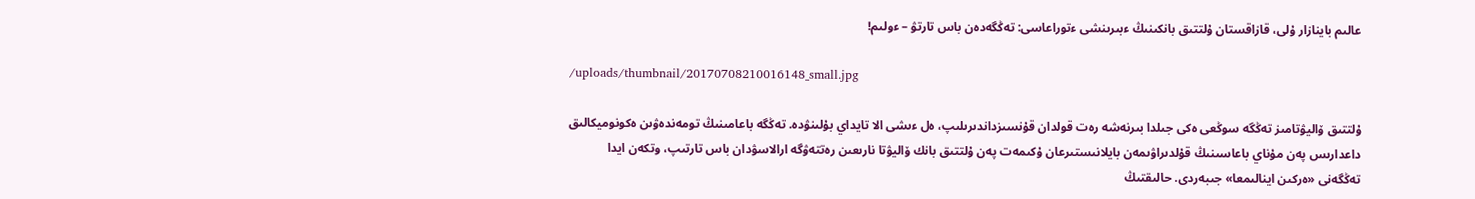عالىم باينازار ۇلى، قازاقستان ۇلتتىق بانكىنىڭ ءبىرىنشى ءتوراعاسى: تەڭگەدەن باس تارتۋ – ءولىم!

/uploads/thumbnail/20170708210016148_small.jpg

ۇلتتىق ۆاليۋتامىز تەڭگە سوڭعى ەكى جىلدا بىرنەشە رەت قولدان قۇنسىزداندىرىلىپ، ەل ءىشى الا تايداي بۇلىنۋدە. تەڭگە باعامىنىڭ تومەندەۋىن ەكونوميكالىق داعدارىس پەن مۇناي باعاسىنىڭ قۇلدىراۋىمەن بايلانىستىرعان ۇكىمەت پەن ۇلتتىق بانك ۆاليۋتا نارىعىن رەتتەۋگە ارالاسۋدان باس تارتىپ، وتكەن ايدا تەڭگەنى «ەركىن اينالىمعا» جىبەردى. حالىقتىڭ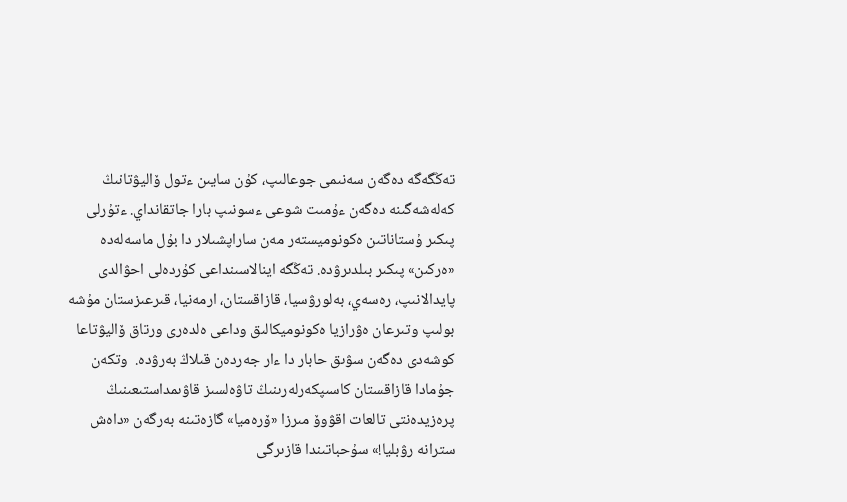تەڭگەگە دەگەن سەنىمى جوعالىپ، كۇن سايىن ءتول ۆاليۋتانىڭ كەلەشەگىنە دەگەن ءۇمىت شوعى ءسونىپ بارا جاتقانداي. ءتۇرلى پىكىر ۇستاناتىن ەكونوميستەر مەن ساراپشىلار دا بۇل ماسەلەدە «ەركىن» پىكىر بىلدىرۋدە. تەڭگە اينالاسىنداعى كۇردەلى احۋالدى پايدالانىپ، رەسەي، بەلورۋسيا، قازاقستان، ارمەنيا، قىرعىزستان مۇشە بولىپ وتىرعان ەۋرازيا ەكونوميكالىق وداعى ەلدەرى ورتاق ۆاليۋتاعا كوشەدى دەگەن سۋىق حابار دا ءار جەردەن قىلاڭ بەرۋدە.  وتكەن جۇمادا قازاقستان كاسىپكەرلەرىنىڭ تاۋەلسىز قاۋىمداستىعىنىڭ پرەزيدەنتى تالعات اقۋوۆ مىرزا «ۆرەميا» گازەتىنە بەرگەن «داەش سترانە رۋبليا!» سۇحباتىندا قازىرگى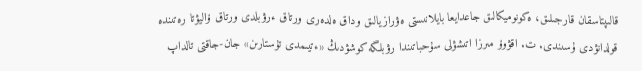قالىپتاسقان قارجىلىق، ەكونوميكالىق جاعدايعا بايلانىستى ەۋرازيالىق وداق ەلدەرى ورتاق ءرۋبلدى ورتاق ۆاليۋتا رەتىندە قولدانۋدى ۇسىندى. ت. اقۋوۆ مىرزا اتىشۋلى سۇحباتىندا رۋبلگە كوشۋدىڭ «ءتيىمدى تۇستارىن» جان-جاقتى تالداپ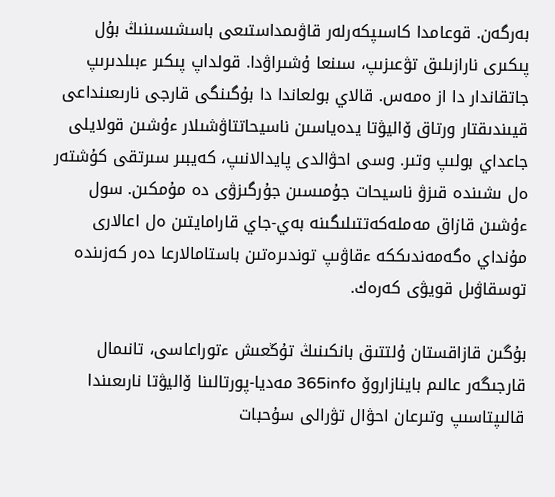بەرگەن. قوعامدا كاسىپكەرلەر قاۋىمداستىعى باسشىسىنىڭ بۇل پىكىرى نارازىلىق تۋعىزىپ، سىنعا ۇشىراۋدا. قولداپ پىكىر ءبىلدىرىپ جاتقاندار دا از ەمەس. قالاي بولعاندا دا بۇگىنگى قارجى نارىعىنداعى قيىندىقتار ورتاق ۆاليۋتا يدەياسىن ناسيحاتتاۋشىلار ءۇشىن قولايلى جاعداي بولىپ وتىر. وسى احۋالدى پايدالانىپ، كەيبىر سىرتقى كۇشتەر ەل ىشىندە قىزۋ ناسيحات جۇمىسىن جۇرگىزۋى دە مۇمكىن. سول ءۇشىن قازاق مەملەكەتتىلىگىنە بەي-جاي قارامايتىن ەل اعالارى مۇنداي ەگەمەندىككە ءقاۋىپ توندىرەتىن باستامالارعا دەر كەزىندە توسقاۋىل قويۋى كەرەك.

بۇگىن قازاقستان ۇلتتىق بانكىنىڭ تۇڭعىش ءتوراعاسى، تانىمال قارجىگەر عالىم باينازاروۆ 365info مەديا-پورتالىنا ۆاليۋتا نارىعىندا قالىپتاسىپ وتىرعان احۋال تۋرالى سۇحبات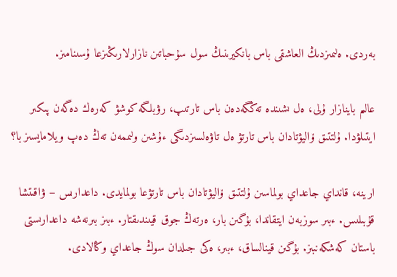بەردى. ەلىمىزدىڭ العاشقى باس بانكيرىنىڭ سول سۇحباتىن نازارلارىڭىزعا ۇسىنامىز.

عالىم باينازار ۇلى، ەل ىشىندە تەڭگەدەن باس تارتىپ، رۋبلگە كوشۋ كەرەك دەگەن پىكىر ايتىلۋدا. ۇلتتىق ۆاليۋتادان باس تارتۋ ەل تاۋەلسىزدىگى ءۇشىن ولىممەن تەڭ دەپ ويلامايسىز با؟

ارينە، قانداي جاعداي بولماسىن ۇلتتىق ۆاليۋتادان باس تارتۋعا بولمايدى. داعدارىس – ۋاقىتشا قۇبىلىس. ءبىر سوزبەن ايتقاندا، بۇگىن بار، ەرتەڭ جوق قيىندىقتار. ءبىز بىرنەشە داعدارىستى باستان كەشكەنبىز. بۇگىن قينالساق، ءبىر، ەكى جىلدان سوڭ جاعداي وڭالادى.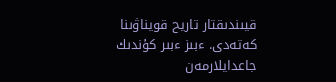قيىندىقتار تاريح قويناۋىنا كەتەدى. ءبىز ءبىر كۇندىك جاعدايلارمەن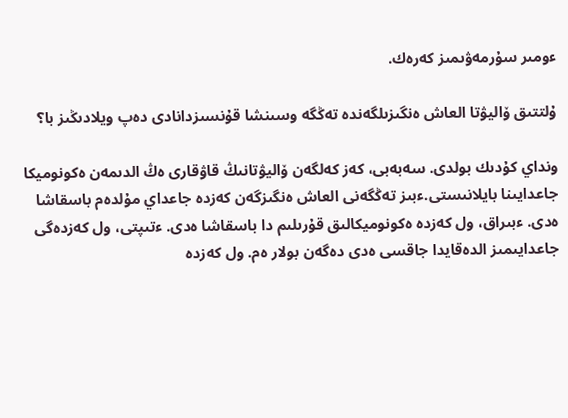ءومىر سۇرمەۋىمىز كەرەك.

ۇلتتىق ۆاليۋتا العاش ەنگىزىلگەندە تەڭگە وسىنشا قۇنسىزدانادى دەپ ويلادىڭىز با؟

ونداي كۇدىك بولدى. سەبەبى، كەز كەلگەن ۆاليۋتانىڭ قاۋقارى ەڭ الدىمەن ەكونوميكا جاعدايىنا بايلانىستى.ءبىز تەڭگەنى العاش ەنگىزگەن كەزدە جاعداي مۇلدەم باسقاشا ەدى. ءبىراق، ول كەزدە ەكونوميكالىق قۇرىلىم دا باسقاشا ەدى. ءتىپتى، ول كەزدەگى جاعدايىمىز الدەقايدا جاقسى ەدى دەگەن بولار ەم. ول كەزدە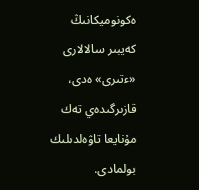ەكونوميكانىڭ كەيبىر سالالارى «ءتىرى» ەدى، قازىرگىدەي تەك مۇنايعا تاۋەلدىلىك بولمادى.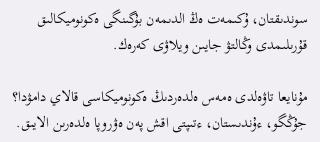سوندىقتان، ۇكىمەت ەڭ الدىمەن بۇگىنگى ەكونوميكالىق قۇرىلىمدى وڭالتۋ جايىن ويلاۋى كەرەك.

مۇنايعا تاۋەلدى ەمەس ەلدەردىڭ ەكونوميكاسى قالاي دامۋدا؟ جۇڭگو، ءۇندىستان، ءتىپتى اقش پەن ەۋروپا ەلدەرىن الايىق.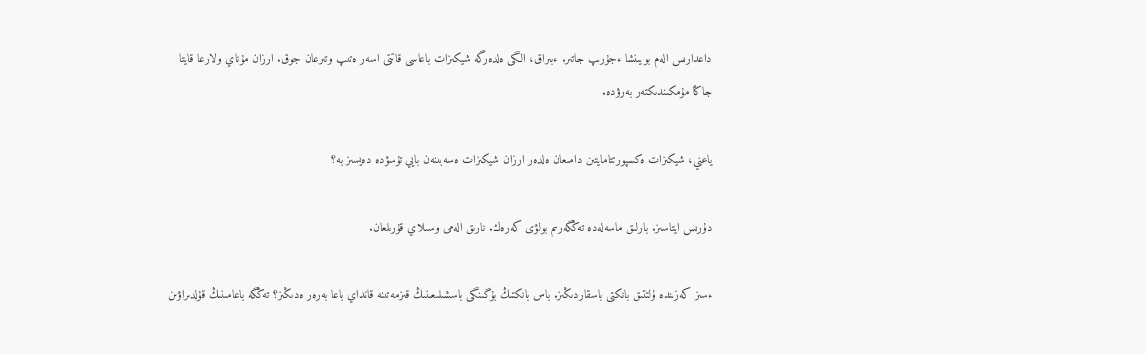داعدارىس الەم بويىنشا ءجۇرىپ جاتىر. ءبىراق، الگى ەلدەرگە شيكىزات باعاسى قاتتى اسەر ەتىپ وتىرعان جوق. ارزان مۇناي ولارعا قايتا جاڭا مۇمكىندىكتەر بەرۋدە.

ياعني، شيكىزات ەكسپورتتامايتىن دامىعان ەلدەر ارزان شيكىزات ەسەبىنەن بايي تۇسۋدە دەيسىز بە؟

دۇرىس ايتاسىز. بارلىق ماسەلەدە تەڭگەرىم بولۋى كەرەك. نارىق الەمى وسىلاي قۇرىلعان.

ءسىز كەزىندە ۇلتتىق بانكتى باسقاردىڭىز. باس بانكتىڭ بۇگىنگى باسشىلىعىنىڭ قىزمەتىنە قانداي باعا بەرەر ەدىڭىز؟ تەڭگە باعامىنىڭ قۇلدىراۋىن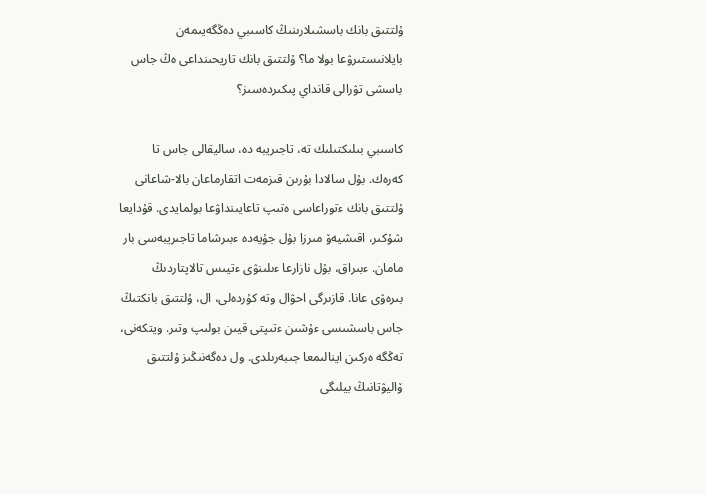ۇلتتىق بانك باسشىلارىنىڭ كاسىبي دەڭگەيىمەن بايلانىستىرۋعا بولا ما؟ ۇلتتىق بانك تاريحىنداعى ەڭ جاس باسشى تۋرالى قانداي پىكىردەسىز؟

كاسىبي بىلىكتىلىك تە، تاجىريبە دە، ساليقالى جاس تا كەرەك. بۇل سالادا بۇرىن قىزمەت اتقارماعان بالا-شاعانى ۇلتتىق بانك ءتوراعاسى ەتىپ تاعايىنداۋعا بولمايدى. قۇدايعا شۇكىر، اقىشيەۆ مىرزا بۇل جۇيەدە ءبىرشاما تاجىريبەسى بار مامان. ءبىراق، بۇل نازارعا ءىلىنۋى ءتيىس تالاپتاردىڭ بىرەۋى عانا. قازىرگى احۋال وتە كۇردەلى، ال، ۇلتتىق بانكتىڭ جاس باسشىسى ءۇشىن ءتىپتى قيىن بولىپ وتىر. ويتكەنى، تەڭگە ەركىن اينالىمعا جىبەرىلدى. ول دەگەنىڭىز ۇلتتىق ۆاليۋتانىڭ بيلىگى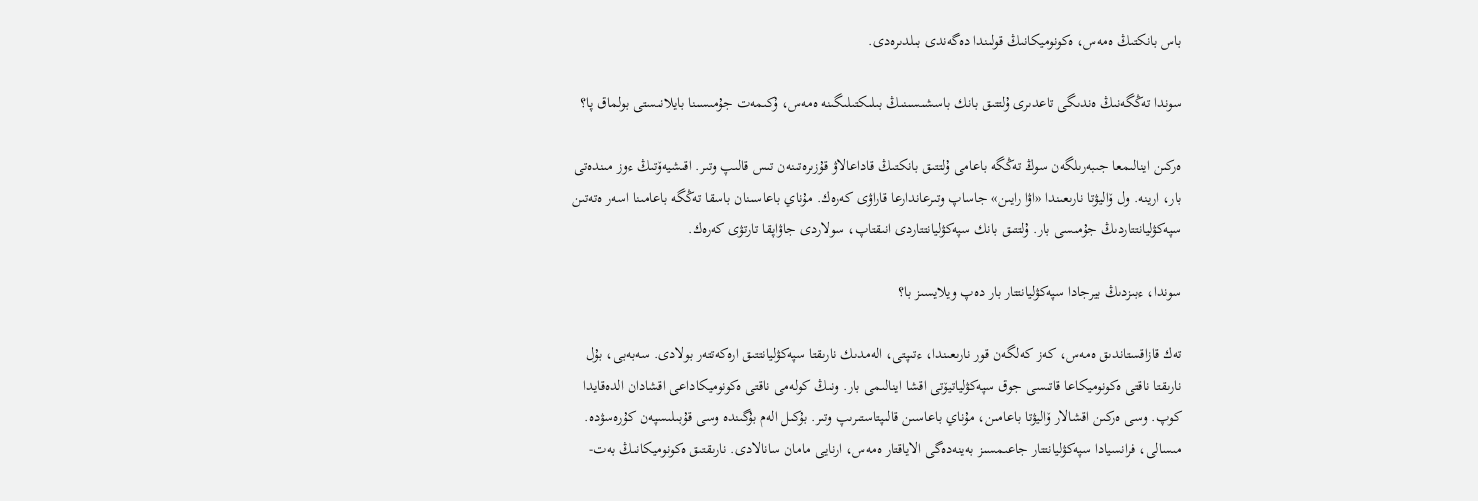باس بانكتىڭ ەمەس، ەكونوميكانىڭ قولىندا دەگەندى بىلدىرەدى.

سوندا تەڭگەنىڭ ەندىگى تاعدىرى ۇلتتىق بانك باسشىسىنىڭ بىلىكتىلىگىنە ەمەس، ۇكىمەت جۇمىسىنا بايلانىستى بولماق پا؟

ەركىن اينالىمعا جىبەرىلگەن سوڭ تەڭگە باعامى ۇلتتىق بانكتىڭ قاداعالاۋ قۇزىرەتىنەن تىس قالىپ وتىر. اقىشيەۆتىڭ ءوز مىندەتى بار، ارينە. ول ۆاليۋتا نارىعىندا «اۋا رايىن» جاساپ وتىرعاندارعا قاراۋى كەرەك. مۇناي باعاسىنان باسقا تەڭگە باعامىنا اسەر ەتەتىن سپەكۋليانتتاردىڭ جۇمىسى بار. ۇلتتىق بانك سپەكۋليانتتاردى انىقتاپ، سولاردى جاۋاپقا تارتۋى كەرەك.

سوندا، ءبىزدىڭ بيرجادا سپەكۋليانتتار بار دەپ ويلايسىز با؟

تەك قازاقستاندىق ەمەس، كەز كەلگەن قور نارىعىندا، ءتىپتى، الەمدىك نارىقتا سپەكۋليانتتىق ارەكەتتەر بولادى. سەبەبى، بۇل نارىقتا ناقتى ەكونوميكاعا قاتىسى جوق سپەكۋلياتيۆتى اقشا اينالىمى بار. ونىڭ كولەمى ناقتى ەكونوميكاداعى اقشادان الدەقايدا كوپ. وسى ەركىن اقشالار ۆاليۋتا باعامىن، مۇناي باعاسىن قالىپتاستىرىپ وتىر. بۇكىل الەم بۇگىندە وسى قۇبىلىسپەن كۇرەسۋدە. مىسالى، فرانسيادا سپەكۋليانتتار جاعىمسىز بەينەدەگى الاياقتار ەمەس، ارنايى مامان سانالادى. نارىقتىق ەكونوميكانىڭ بەت-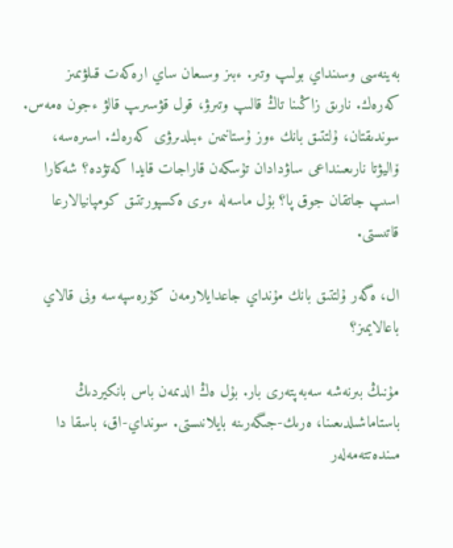بەينەسى وسىنداي بولىپ وتىر. ءبىز وسىعان ساي ارەكەت قىلۋىمىز كەرەك. نارىق زاڭىنا تاڭ قالىپ وتىرۋ، قول قۋسىرىپ قالۋ ءجون ەمەس. سوندىقتان، ۇلتتىق بانك ءوز ۇستانىمىن ءبىلدىرۋى كەرەك. اسىرەسە، ۆاليۋتا نارىعىنداعى ساۋدادان تۇسكەن قاراجات قايدا كەتۋدە؟ شەكارا اسىپ جاتقان جوق پا؟ بۇل ماسەلە ءىرى ەكسپورتتىق كومپانيالارعا قاتىستى.

ال، ەگەر ۇلتتىق بانك مۇنداي جاعدايلارمەن كۇرەسپەسە ونى قالاي باعالايمىز؟

مۇنىڭ بىرنەشە سەبەپتەرى بار. بۇل ەڭ الدىمەن باس بانكيردىڭ باستاماشىلدىعىنا، ەرىك-جىگەرىنە بايلانىستى. سونداي-اق، باسقا دا مىندەتتەمەلەر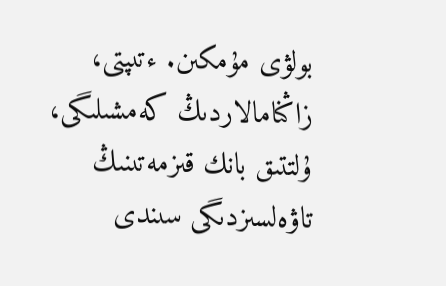بولۋى مۇمكىن. ءتىپتى، زاڭنامالاردىڭ كەمشىلىگى، ۇلتتىق بانك قىزمەتىنىڭ تاۋەلسىزدىگى سىندى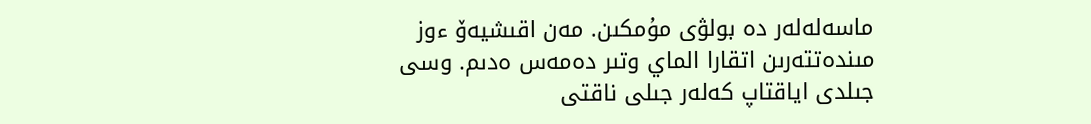ماسەلەلەر دە بولۋى مۇمكىن. مەن اقىشيەۆ ءوز مىندەتتەرىن اتقارا الماي وتىر دەمەس ەدىم. وسى جىلدى اياقتاپ كەلەر جىلى ناقتى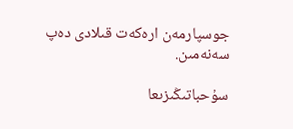جوسپارمەن ارەكەت قىلادى دەپ سەنەمىن.

سۇحباتىڭىزىعا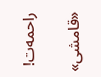راحمەت!

«قامشى»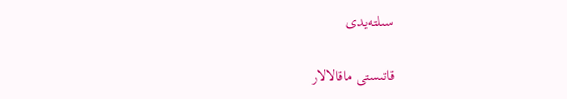سىلتەيدى

قاتىستى ماقالالار